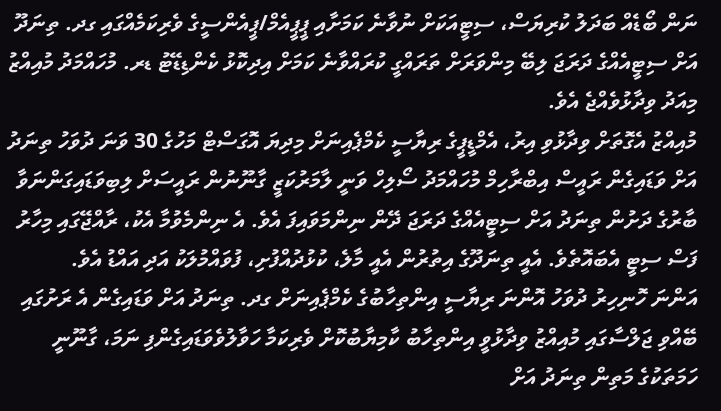ނަން ބޯޑެއް ބަދަލު ކުރިޔަސް، ސިޓީއަކަށް ނުވާނެ ކަމަށާއި ޕީޕީއެމް/ޕީއެންސީގެ ވެރިކަމެއްގައި ގދ. ތިނަދޫ އަށް ސިޓީއެއްގެ ދަރަޖަ ލިބޭ މިންވަރަށް ތަރައްގީ ކުރައްވާނެ ކަމަށް އިދިކޮޅު ކެންޑިޑޭޓު ޑރ. މުހައްމަދު މުއިއްޒު މިއަދު ވިދާޅުވެއްޖެ އެވެ.
މުއިއްޒު އެގޮތަށް ވިދާޅުވި އިރު، އެމްޑީޕީގެ ރިޔާސީ ކެމްޕެއިނަށް މިދިޔަ އޮގަސްޓް މަހުގެ 30 ވަނަ ދުވަހު ތިނަދު އަށް ވަޑައިގެން ރައީސް އިބްރާހިމް މުހައްމަދު ސޯލިހް ވަނީ ލާމަރުކަޒީ ގާނޫނުން ރައީސަށް ލިބިވަޑައިގަންނަވާ ބާރުގެ ދަށުން ތިނަދު އަށް ސިޓީއެއްގެ ދަރަޖަ ދޭން ނިންމަވައިފަ އެވެ. އެ ނިންމެވުމާ އެކު، ރާއްޖޭގައި މިހާރު ފަސް ސިޓީ އެބައޮތެވެ. އެއީ ތިނަދޫގެ އިތުރުން އެއީ މާލެ، ކުޅުދުއްފުށި، ފުވައްމުލަކު އަދި އައްޑު އެވެ.
އަންނަ ހޮނިހިރު ދުވަހު އޮންނަ ރިޔާސީ އިންތިހާބުގެ ކެމްޕެއިނަށް ގދ. ތިނަދު އަށް ވަޑައިގެން އެ ރަށުގައި ބޭއްވި ޖަލްސާގައި މުއިއްޒު ވިދާޅުވީ އިންތިހާބު ކާމިޔާބުކޮށް ވެރިކަމާ ހަވާލުވެވަޑައިގެންފި ނަމަ، ގާނޫނީ ހަމަތަކުގެ މަތިން ތިނަދު އަށް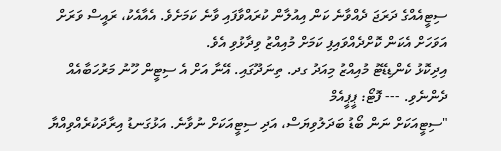ސިޓީއެއްގެ ދަރަޖަ ދެއްވާނެ ކަން އިއުލާން ކުރައްވާފައި ވާނެ ކަމަށެވެ. އެއާއެކު، ރައީސް ވަރަށް އަވަހަށް އެކަން ކޮށްދެއްވައިފި ކަމަށް މުއިއްޒު ވިދާޅުވި އެވެ.
އިދިކޮޅު ކެންޑިޑޭޓު މުއިއްޒު މިއަދު ގދ. ތިނަދޫގައި. އޭނާ އަށް އެ ސިޓީން ހޫނު މަރުހަބާއެއް ދެންނެވި. --- ފޮޓޯ: ޕީޕީއެމް
"ސިޓީއަކަށް ނަން ބޯޑު ބަދަލުވިޔަސް، އަދި ސިޓީއަކަށް ނުވާނެ. އަޅުގަނޑު އިރާދަކުރެއްވިއްޔާ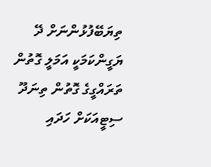ތިޔަބޭފުޅުންނަށް ދޭ ޔަގީންކަމަކީ އަމަލީ ގޮތުން ތަރައްގީގެ ގޮތުން ތިނަދޫ ސިޓީއަކަށް ހަދައި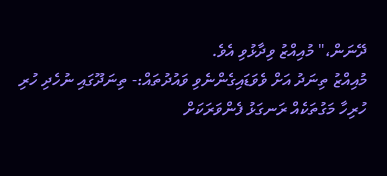ދޭނަން،" މުއިއްޒު ވިދާޅުވި އެވެ.
މުއިއްޒު ތިނަދު އަށް ވެވަޑައިގެންނެވި ވައުދުތައް:- ތިނަދޫގައި ނުހެދި ހުރި ހުރިހާ މަގުތަކެއް ރަނގަޅު ފެންވަރަކަށް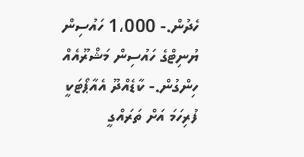ހެދުން.- 1،000 ހައުސިން ޔުނިޓްގެ ހައުސިން މަޝްރޫއެއް ހިންގުން.- ކާޑެއްދޫ އެއާޕޯޓަކީ ފުރިހަމަ އަށް ތަރައްގީ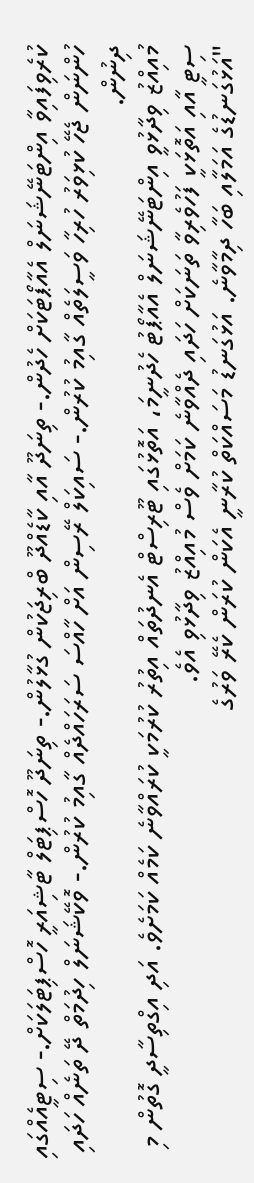ކުރެވިފައިވާ އިންޓަނޭޝަނަލް އެއާޕޯޓަކަށް ހެދުން.- ތިނަދޫ އާއި ކާޑެއްދޫ ބްރިޖަކުން ގުޅާލުން.- ތިނަދޫ ހޮސްޕިޓަލް ޓާޝިއަރީ ހޮސްޕިޓަލަކަށް.- ސިޓީއެއްގައި ހުންނަން ޖެހޭ ކުޅިވަރު ހުރިހާ ވަސީލަތެއް ގާއިމު ކުރުން.- ސައިކަލް ރޭސިން އަށް ހާއްސަ ސަރަހައްދެއް ގާއިމު ކުރުން.- ވޮކޭޝަނަލް ހިދުމަތް ދޭ ތަނެއް ހަދައި ދިނުން.
މުއިއްޒު ވިދާޅުވީ އިންޓަނޭޝަނަލް އެއާޕޯޓު ހެދުނީމަ، އަތޮޅުގައި ޓޫރިސްޓް އެނދުތައް އިތުރު ކުރުމަކީ ކުރައްވާނެ ކަމެއް ކަމަށެވެ. އަދި އިގްތިސާދީ ގޮތުން މި ސިޓީ އާއި އަތޮޅަކީ ފަހުވެރިވާ ތަނަކަށް ހަދައި ދެއްވާނެ ކަމަށް ވެސް މުއިއްޒު ވިދާޅުވި އެވެ.
"އަޅުގަނޑުގެ އަމަލާއި ބަހާ ދިމާވާނެ. އަޅުގަނޑު މަސައްކަތް ކުރާނީ އެކަން ކުރަން ކެރޭ ވަރުގެ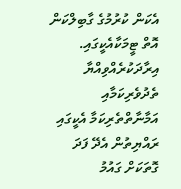އެކަން ކުރުމުގެ ގާބިލްކަން އޮތް ޓީމަކާއެކީގައި. އިރާދަކުރެއްވިއްޔާ ތެދުވެރިކަމާއި އަމާނާތްތެރިކަމާ އެކީގައި ރައްޔިތުން އެދޭ ފަދަ ގޮތަކަށް ގައުމު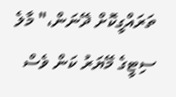ތަރައްގީކޮށް ދޭނަން،" މާލެ ސިޓީގެ މޭޔަރު ކަން ވެސް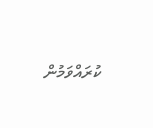ކުރައްވަމުން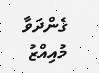ގެންދަވާ މުއިއްޒު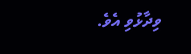ވިދާޅުވި އެވެ.